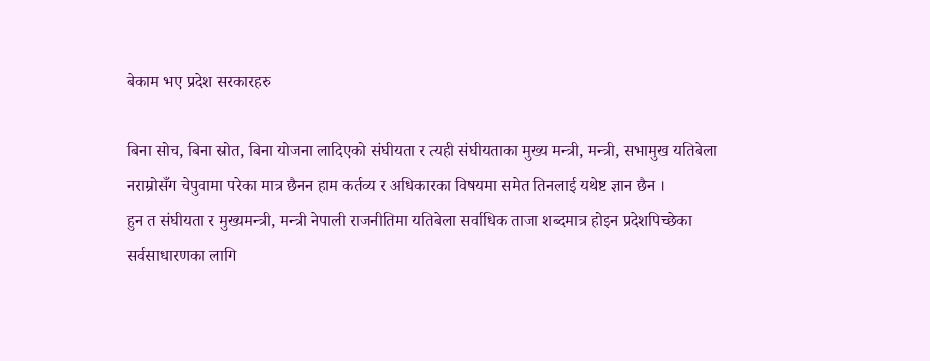बेकाम भए प्रदेश सरकारहरु

बिना सोच, बिना स्रोत, बिना योजना लादिएको संघीयता र त्यही संघीयताका मुख्य मन्त्री, मन्त्री, सभामुख यतिबेला नराम्रोसँग चेपुवामा परेका मात्र छैनन हाम कर्तव्य र अधिकारका विषयमा समेत तिनलाई यथेष्ट ज्ञान छैन ।
हुन त संघीयता र मुख्यमन्त्री, मन्त्री नेपाली राजनीतिमा यतिबेला सर्वाधिक ताजा शब्दमात्र होइन प्रदेशपिच्छेका सर्वसाधारणका लागि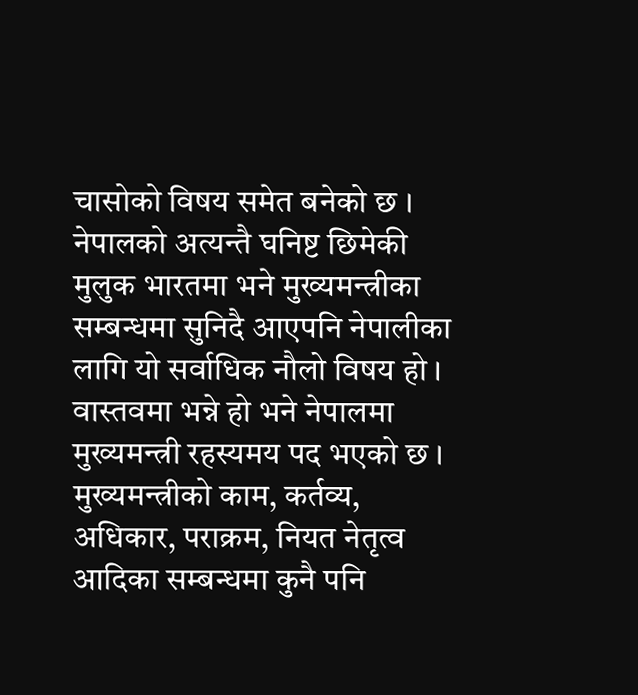चासोको विषय समेत बनेको छ । नेपालको अत्यन्तै घनिष्ट छिमेकी मुलुक भारतमा भने मुख्यमन्त्रीका सम्बन्धमा सुनिदै आएपनि नेपालीका लागि यो सर्वाधिक नौलो विषय हो ।
वास्तवमा भन्ने हो भने नेपालमा मुख्यमन्त्री रहस्यमय पद भएको छ । मुख्यमन्त्रीको काम, कर्तव्य, अधिकार, पराक्रम, नियत नेतृत्व आदिका सम्बन्धमा कुनै पनि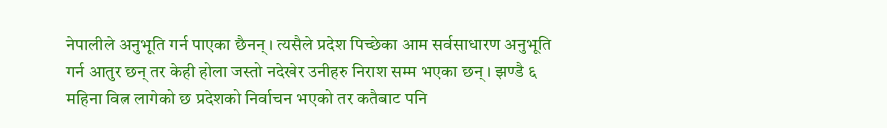नेपालीले अनुभूति गर्न पाएका छैनन् । त्यसैले प्रदेश पिच्छेका आम सर्वसाधारण अनुभूति गर्न आतुर छन् तर केही होला जस्तो नदेखेर उनीहरु निराश सम्म भएका छन् । झण्डै ६ महिना वित्न लागेको छ प्रदेशको निर्वाचन भएको तर कतैबाट पनि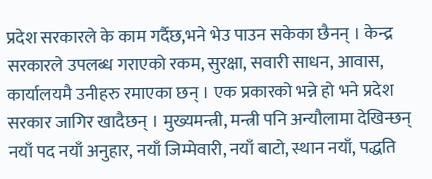प्रदेश सरकारले के काम गर्दैछ,भने भेउ पाउन सकेका छैनन् । केन्द्र सरकारले उपलब्ध गराएको रकम, सुरक्षा, सवारी साधन, आवास, कार्यालयमै उनीहरु रमाएका छन् । एक प्रकारको भन्ने हो भने प्रदेश सरकार जागिर खादैछन् । मुख्यमन्त्री, मन्त्री पनि अन्यौलामा देखिन्छन् नयाँ पद नयाँ अनुहार, नयाँ जिम्मेवारी, नयाँ बाटो, स्थान नयाँ, पद्धति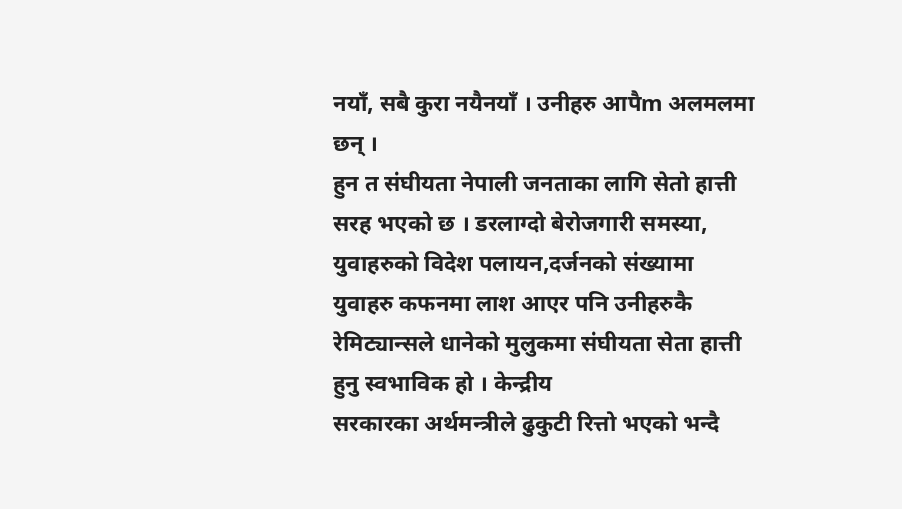नयाँ, सबै कुरा नयैनयाँ । उनीहरु आपैm अलमलमा छन् ।
हुन त संघीयता नेपाली जनताका लागि सेतो हात्ती सरह भएको छ । डरलाग्दो बेरोजगारी समस्या, युवाहरुको विदेश पलायन,दर्जनको संख्यामा युवाहरु कफनमा लाश आएर पनि उनीहरुकै रेमिट्यान्सले धानेको मुलुकमा संघीयता सेता हात्ती हुनु स्वभाविक हो । केन्द्रीय
सरकारका अर्थमन्त्रीले ढुकुटी रित्तो भएको भन्दै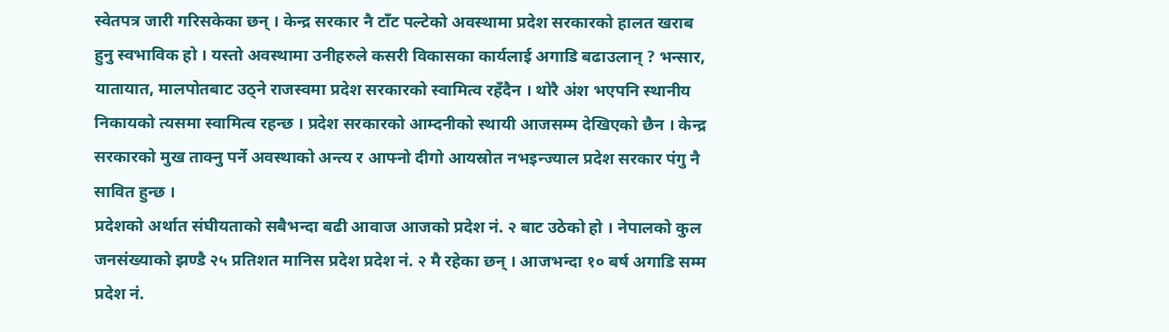स्वेतपत्र जारी गरिसकेका छन् । केन्द्र सरकार नै टाँट पल्टेको अवस्थामा प्रदेश सरकारको हालत खराब हुनु स्वभाविक हो । यस्तो अवस्थामा उनीहरुले कसरी विकासका कार्यलाई अगाडि बढाउलान् ? भन्सार, यातायात, मालपोतबाट उठ्ने राजस्वमा प्रदेश सरकारको स्वामित्व रहँदैन । थोरै अंश भएपनि स्थानीय निकायको त्यसमा स्वामित्व रहन्छ । प्रदेश सरकारको आम्दनीको स्थायी आजसम्म देखिएको छैन । केन्द्र
सरकारको मुख ताक्नु पर्ने अवस्थाको अन्त्य र आफ्नो दीगो आयस्रोत नभइन्ज्याल प्रदेश सरकार पंगु नै सावित हुन्छ ।
प्रदेशको अर्थात संघीयताको सबैभन्दा बढी आवाज आजको प्रदेश नं. २ बाट उठेको हो । नेपालको कुल जनसंख्याको झण्डै २५ प्रतिशत मानिस प्रदेश प्रदेश नं. २ मै रहेका छन् । आजभन्दा १० बर्ष अगाडि सम्म प्रदेश नं.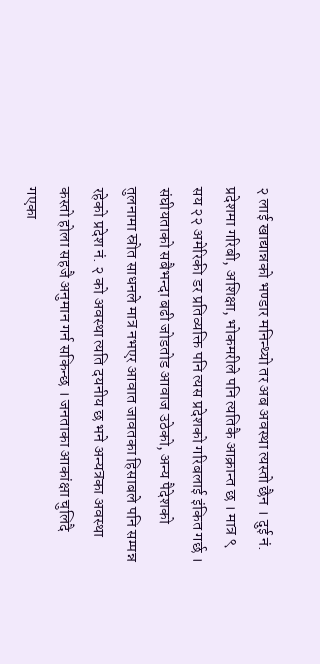२ लाई खाद्यान्नको भण्डार मनिन्थ्यो तर अब अवस्था त्यस्तो छैन । दुई नं. प्रदेशमा गरिबी, अशिक्षा, भोकमरीले पनि त्यतिकै आक्रान्त छ । मात्र ९ सय २२ अमेरिकी डर प्रतिव्यक्ति पनि त्यस प्रदेशको गरिबलाई इंकित गर्छ । संघीयताको सबैभन्दा बढी जोडतोड आवाज उठेको, अन्य पैदेशको तुलनामा स्रोत साधनले मात्र नभएर आवात जावतका हिसाबले पनि सम्पन्न रहेको प्रदेश नं. २ को अवस्था त्यति दयनीय छ भने अन्यत्रका अवस्था कस्तो होला सहजै अनुमान गर्न सकिन्छ । जनताका आकांक्षा चुलिदै गएका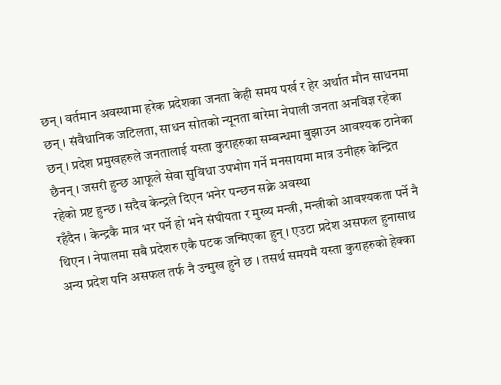छन् । वर्तमान अवस्थामा हरेक प्रदेशका जनता केही समय पर्ख र हेर अर्थात मौन साधनमा छन् । संवैधानिक जटिलता, साधन सोतको न्यूनता बारेमा नेपाली जनता अनविज्ञ रहेका छन् । प्रदेश प्रमुखहरुले जनतालाई यस्ता कुराहरुका सम्बन्धमा बुझाउन आवश्यक ठानेका छैनन् । जसरी हुन्छ आफूले सेवा सुविधा उपभोग गर्ने मनसायमा मात्र उनीहरु केन्द्रित
रहेको प्रष्ट हुन्छ । सदैव केन्द्रले दिएन भनेर पन्छन सक्ने अवस्था
रहँदैन । केन्द्रकै मात्र भर पर्ने हो भने संघीयता र मुख्य मन्त्री, मन्त्रीको आवश्यकता पर्ने नै थिएन । नेपालमा सबै प्रदेशरु एकै पटक जन्मिएका हुन् । एउटा प्रदेश असफल हुनासाथ अन्य प्रदेश पनि असफल तर्फ नै उन्मुख हुने छ । तसर्थ समयमै यस्ता कुराहरुको हेक्का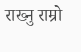राख्नु राम्रो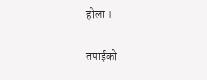होला ।

तपाईको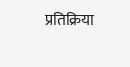प्रतिक्रिया